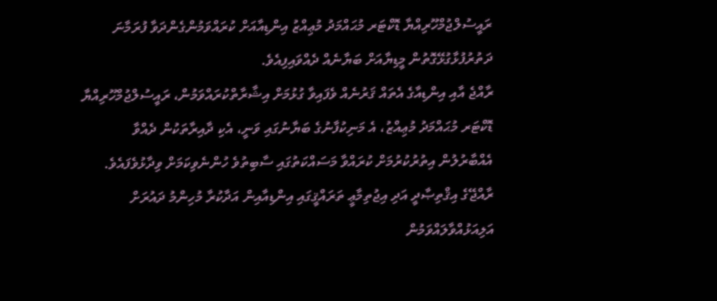ރައީސުލްޖުމްހޫރިއްޔާ ޑޮކްޓަރ މުޙައްމަދު މުޢިއްޒު އިންޑިއާއަށް ކުރައްވަމުންގެންދަވާ ފުރަމާނަ ދަތުރުފުޅާގުޅޭގޮތުން މީޑިޔާއަށް ބަޔާނެއް ދެއްވައިފިއެވެ.
ރާއްޖެ އާއި އިންޑިއާގެ އެތައް ޤަރުނެއް ވެފައިވާ ގުޅުމަށް އިޝާރާތްކުރައްވަމުން، ރައީސުލްޖުމްހޫރިއްޔާ ޑޮކްޓަރ މުޙައްމަދު މުޢިއްޒު، އެ މަނިކުފާނުގެ ބަޔާނުގައި ވަނީ، އެކި ދާއިރާތަކުން ދެއްވާ އެއްބާރުލުން އިތުރުކުރުމަށް ކުރައްވާ މަސައްކަތުގައި ސާބިތުވެ ހުންނެވިކަމަށް ވިދާޅުވެފައެވެ. ރާއްޖޭގެ އިޤްތިޞާދީ އަދި އިޖުތިމާޢީ ތަރައްޤީގައި އިންޑިއާއިން އަދާކުރާ މުހިންމު ދައުރަށް އަލިއަޅުއްވާލައްވަމުން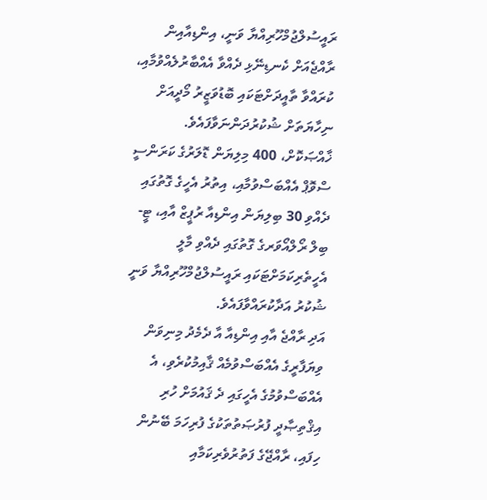ރައީސުލްޖުމްހޫރިއްޔާ ވަނީ، އިންޑިއާއިން ރާއްޖެއަށް ކެނޑިނޭޅި ދެއްވާ އެއްބާރުލެއްވުމާއި، ކުރައްވާ ތާއީދަށްޓަކައި ބޮޑުވަޒީރު މޯދީއަށް ނިހާޔަތަށް ޝުކުރުދަންނަވާފައެވެ.
ޚާއްޞަކޮށް، 400 މިލިޔަން ޑޮލަރުގެ ކަރަންސީ ސްވޮޕް އެއްބަސްވުމާއި، އިތުރު އެހީގެ ގޮތުގައި ދެއްވި 30 ބިލިޔަން އިންޑިއާ ރުޕީޒް އާއި، ޓީ-ބިލް ރޯލްއޯވަރގެ ގޮތުގައި ދެއްވި މާލީ އެހީތެރިކަމަށްޓަކައި ރައީސުލްޖުމްހޫރިއްޔާ ވަނީ ޝުކުރު އަދާކުރައްވާފައެވެ.
އަދި ރާއްޖެ އާއި އިންޑިއާ އާ ދެމެދު މިނިވަން ވިޔަފާރީގެ އެއްބަސްވުމެއް ޤާއިމުކުރެވި، އެ އެއްބަސްވުމުގެ އެހީގައި ދެ ޤައުމަށް ހުރި އިޤްތިޞާދީ ފުރުޞަތުތަކުގެ ފުރިހަމަ ބޭނުން ހިފައި، ރާއްޖޭގެ ފަތުރުވެރިކަމާއި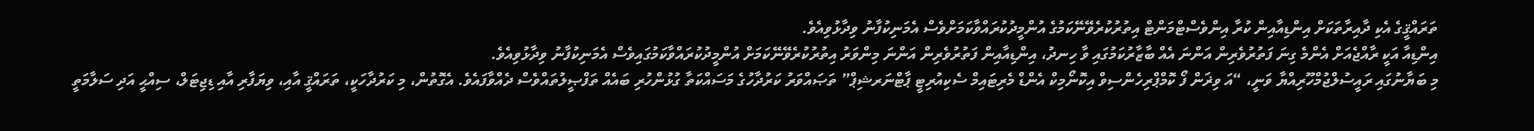ތަރައްޤީގެ އެކި ދާއިރާތަކަށް އިންޑިއާއިން ކުރާ އިންވެސްޓްމަންޓް އިތުރުކުރެވޭނޭކަމުގެ އުންމީދުކުރައްވާކަމަށްވެސް އެމަނިކުފާނު ވިދާޅުވިއެވެ.
އިންޑިއާ އަކީ ރާއްޖެއަށް އެންމެ ގިނަ ފަތުރުވެރިން އަންނަ އެއް ބާޒާރުކަމުގައި ވާ ހިނދު، އިންޑިއާއިން ފަތުރުވެރިން އަންނަ މިންވަރު އިތުރުކުރެވޭނޭކަމަށް އުންމީދުކުރައްވާކަމުގައިވެސް އެމަނިކުފާނު ވިދާޅުވިއެވެ.
މި ބަޔާނުގައި ރައީސުލްޖުމްހޫރިއްޔާ ވަނީ، “އަ ވިޜަން ފޯ ކޮމްޕްރިހެންސިވް އިކޮނޯމިކް އެންޑް މެރިޓައިމް ސެކިއުރިޓީ ޕާޓްނަރޝިޕް” ތަޞައްވަރު ކަރުދާހުގެ މަސައްކަތާ ގުޅުންހުރި ބައެއް ތަފްޞީލުތައްވެސް ދެއްވާފައެވެ. އެގޮތުން، މި ކަރުދާހަކީ، ތަރައްޤީ އާއި، ވިޔަފާރި އާއި ޑިޖިޓަލް، ސިއްޙީ އަދި ސަލާމަތީ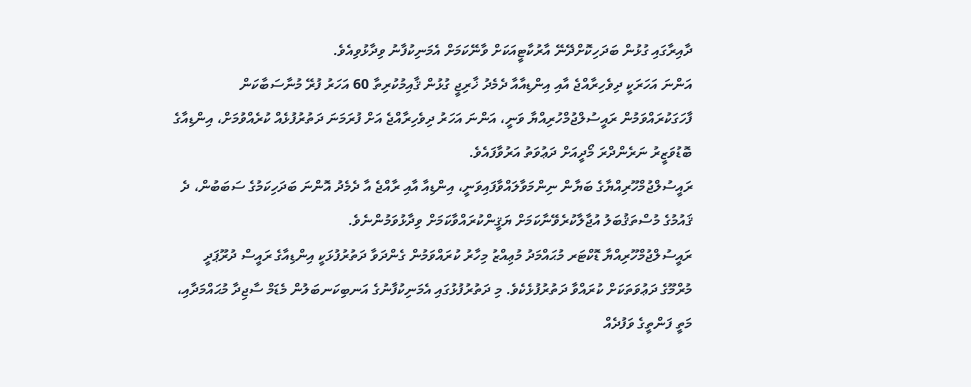ދާއިރާގައި ގުޅުން ބަދަހިކޮށްދޭނޭ އާރުކާޓީއަކަށް ވާނޭކަމަށް އެމަނިކުފާނު ވިދާޅުވިއެވެ.
އަންނަ އަހަރަކީ ދިވެހިރާއްޖެ އާއި އިންޑިއާއާ ދެމެދު ޚާރިޖީ ގުޅުން ޤާއިމުކުރިތާ 60 އަހަރު ފުރޭ މުނާސަބާކަން ފާހަގަކުރައްވަމުން ރައީސުލްޖުމްހުރިއްޔާ ވަނީ، އަންނަ އަހަރު ދިވެހިރާއްޖެ އަށް ފުރަމަނަ ދަތުރުފުޅެއް ކުރެއްވުމަށް، އިންޑިއާގެ ބޮޑުވަޒީރު ނަރެންދްރަ މޯދީއަށް ދަޢުވަތު އަރުވާފައެވެ.
ރައީސުލްޖުމްހޫރިއްޔާގެ ބަޔާން ނިންމަވާލައްވާފައިވަނީ، އިންޑިއާ އާއި ރާއްޖެ އާ ދެމެދު އޮންނަ ބަދަހިކަމުގެ ސަބަބުން، ދެ ޤައުމުގެ މުސްތަޤުބަލު އުޖާލާކުރެވޭނާކަމަށް ޔަޤީންކުރައްވާކަމަށް ވިދާޅުވަމުންނެވެ.
ރައީސުލްޖުމްހޫރިއްޔާ ޑޮކްޓަރ މުޙައްމަދު މުޢިއްޒު މިހާރު ކުރައްވަމުން ގެންދަވާ ދަތުރުފުޅަކީ އިންޑިއާގެ ރައީސް ދުރޫޕަދީ މުރްމޫގެ ދަޢުވަތަކަށް ކުރައްވާ ދަތުރުފުޅެކެވެ. މި ދަތުރުފުޅުގައި އެމަނިކުފާނުގެ އަނބިކަނބަލުން މެޑަމް ސާޖިދާ މުޙައްމަދާއި، މަތީ ފަންތީގެ ވަފުދެއް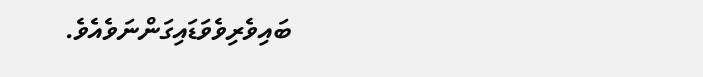ބައިވެރިވެވަޑައިގަންނަވެއެވެ.